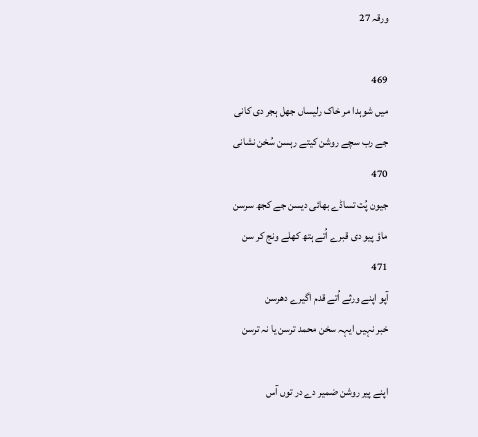ورقہ 27

469
میں شوہدا مر خاک رلیساں جھل ہجر دی کانی
جے رب سچے روشن کیتے رہسن سُخن نشانی
470
جیون پُت تساڈے بھائی دیسن جے کجھ سرسن
ماؤ پیو دی قبرے اُتے ہتھ کھلے ونج کر سن
471
آپو اپنے ورثے اُتے قدم اگیرے دھرسن
خبر نہیں ایہہ سخن محمد ترسن یا نہ ترسن

اپنے پیر روشن ضمیر دے در توں آس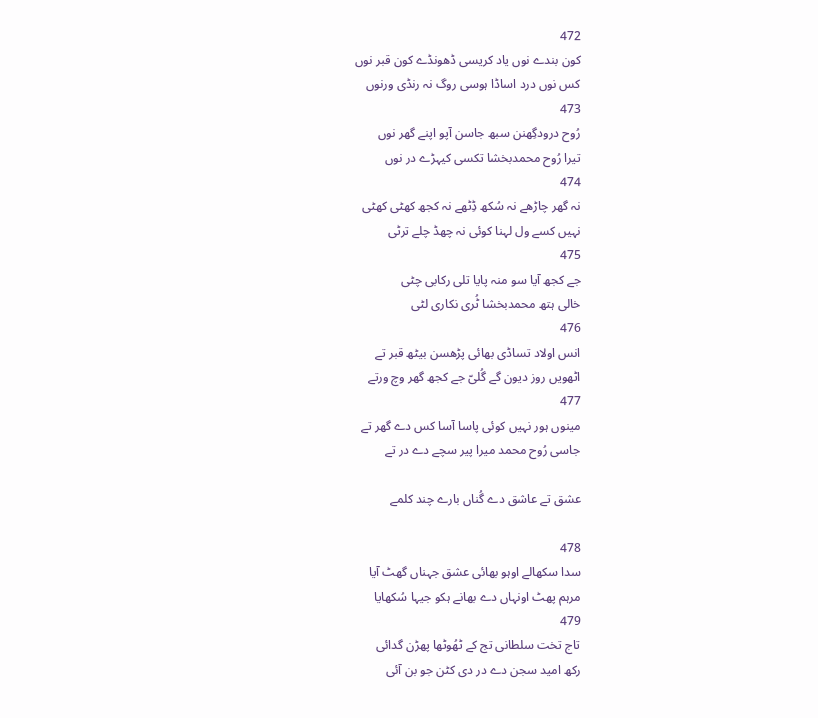472
کون بندے نوں یاد کریسی ڈھونڈے کون قبر نوں
کس نوں درد اساڈا ہوسی روگ نہ رنڈی ورنوں
473
رُوح درودگِھنن سبھ جاسن آپو اپنے گھر نوں
تیرا رُوح محمدبخشا تکسی کیہڑے در نوں
474
نہ گھر چاڑھے نہ سُکھ ڈِٹھے نہ کجھ کھٹی کھٹی
نہیں کسے ول لہنا کوئی نہ چھڈ چلے ترٹی
475
جے کجھ آیا سو منہ پایا تلی رکابی چٹی
خالی ہتھ محمدبخشا ٹُری نکاری لٹی
476
انس اولاد تساڈی بھائی پڑھسن بیٹھ قبر تے
اٹھویں روز دیون گے گُلیّ جے کجھ گھر وچ ورتے
477
مینوں ہور نہیں کوئی پاسا آسا کس دے گھر تے
جاسی رُوح محمد میرا پیر سچے دے در تے

عشق تے عاشق دے گُناں بارے چند کلمے

478
سدا سکھالے اوہو بھائی عشق جہناں گھٹ آیا
مرہم پھٹ اونہاں دے بھانے ہکو جیہا سُکھایا
479
تاج تخت سلطانی تج کے ٹھُوٹھا پھڑن گدائی
رکھ امید سجن دے در دی کٹن جو بن آئی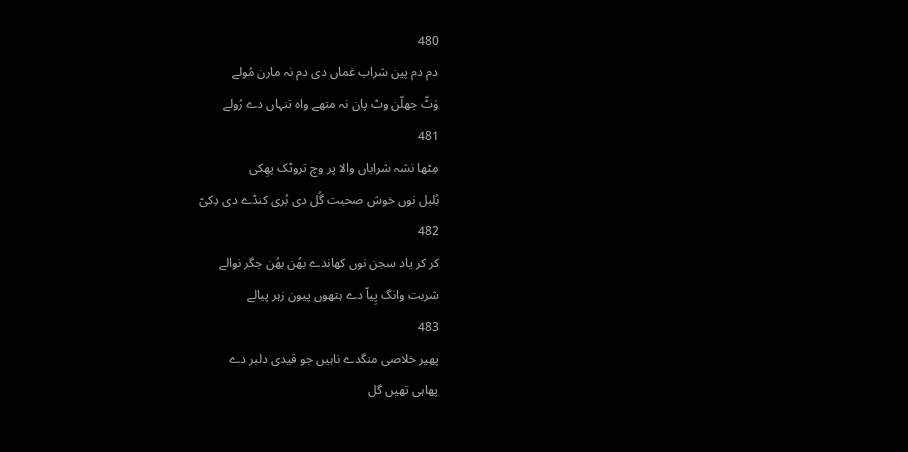480
دم دم پین شراب غماں دی دم نہ مارن مُولے
وَٹّ جھلّن وٹ پان نہ متھے واہ تنہاں دے رُولے
481
مِٹھا نشہ شراباں والا پر وچ تروٹک پھِکی
بُلبل نوں خوش صحبت گُل دی بُری کنڈے دی دِکیّ
482
کر کر یاد سجن نوں کھاندے بھُن بھُن جگر نوالے
شربت وانگ پِیاّ دے ہتھوں پیون زہر پیالے
483
پھیر خلاصی منگدے ناہیں جو قیدی دلبر دے
پھاہی تھیں گل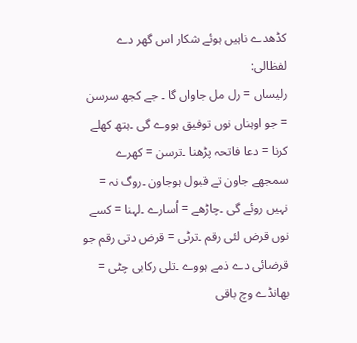کڈھدے ناہیں ہوئے شکار اس گھر دے
لفظالی:
رلیساں = رل مل جاواں گا ۔ جے کجھ سرسن = جو اوہناں نوں توفیق ہووے گی ۔ہتھ کھلے کرنا = دعا فاتحہ پڑھنا ۔ترسن = کھرے سمجھے جاون تے قبول ہوجاون ۔روگ نہ = نہیں روئے گی ۔چاڑھے = اُسارے ۔لہنا = کسے نوں قرض لئی رقم ۔ترٹی = قرض دتی رقم جو قرضائی دے ذمے ہووے ۔تلی رکابی چٹی = بھانڈے وچ باقی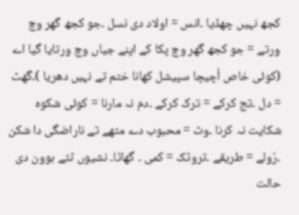کجھ نہیں چھڈیا ۔انس = اولاد دی نسل ۔جو کجھ گھر وچ ورتے = جو کجھ گھر وچ پکا کے اپنے جیاں وچ ورتایا گیا اے (کوئی خاص اُچیچا سپیشل کھانا ختم تے نہیں دھریا )۔گھٹ = دل ۔تج کرکے = ترک کرکے ۔دم نہ مارنا = کوئی شکوہ شکایت نہ کرنا ۔وٹ = محبوب دے متھے تے ناراضگی دا شکن ۔رُولے = طریقے ۔تروٹک = کمی ۔ گھاٹا۔ نشیوں ٹٹے ہوون دی حالت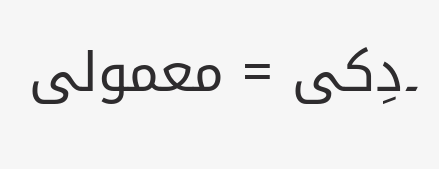۔دِکی = معمولی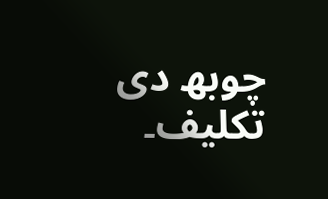چوبھ دی تکلیف۔